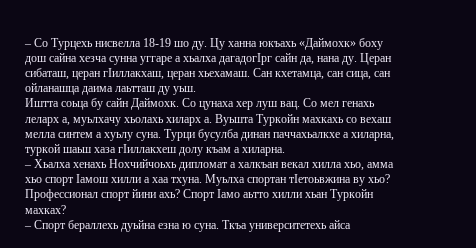– Со Турцехь нисвелла 18-19 шо ду. Цу ханна юкъахь «Даймохк» боху дош сайна хезча сунна уггаре а хьалха дагадогIрг сайн да, нана ду. Церан сибаташ, церан гIиллакхаш, церан хьехамаш. Сан кхетамца, сан сица, сан ойланашца даима лаьтташ ду уьш.
Иштта соьца бу сайн Даймохк. Со цунаха хер луш вац. Со мел генахь леларх а, муьлхачу хьолахь хиларх а. Вуьшта Туркойн махкахь со вехаш мелла синтем а хуьлу суна. Турци бусулба динан паччахьалкхе а хиларна, туркой шаьш хаза гIиллакхеш долу къам а хиларна.
– Хьалха хенахь Нохчийчоьхь дипломат а халкъан векал хилла хьо, амма хьо спорт Iамош хилли а хаа тхуна. Муьлха спортан тIетоьвжина ву хьо? Профессионал спорт йини ахь? Спорт Iамо аьтто хилли хьан Туркойн махках?
– Спорт бераллехь дуьйна езна ю суна. Ткъа университетехь айса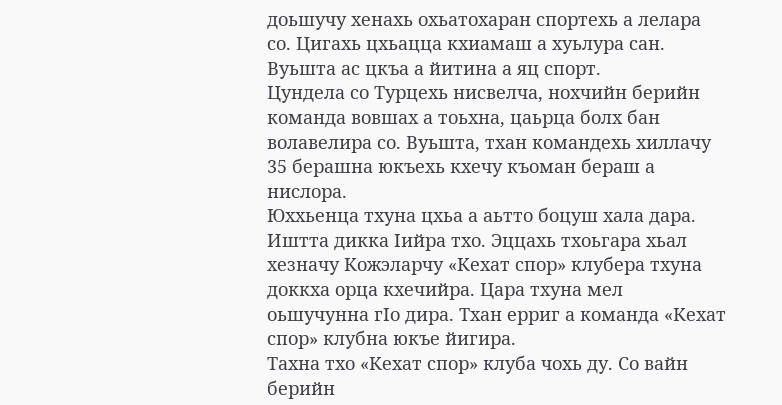доьшучу хенахь охьатохаран спортехь а лелара со. Цигахь цхьацца кхиамаш а хуьлура сан. Вуьшта ас цкъа а йитина а яц спорт.
Цундела со Турцехь нисвелча, нохчийн берийн команда вовшах а тоьхна, цаьрца болх бан волавелира со. Вуьшта, тхан командехь хиллачу 35 берашна юкъехь кхечу къоман бераш а нислора.
Юххьенца тхуна цхьа а аьтто боцуш хала дара. Иштта дикка Iийра тхо. Эццахь тхоьгара хьал хезначу Кожэларчу «Кехат спор» клубера тхуна доккха орца кхечийра. Цара тхуна мел оьшучунна гIо дира. Тхан ерриг а команда «Кехат спор» клубна юкъе йигира.
Тахна тхо «Кехат спор» клуба чохь ду. Со вайн берийн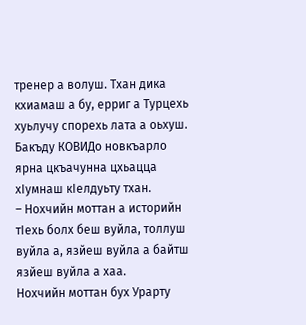тренер а волуш. Тхан дика кхиамаш а бу, ерриг а Турцехь хуьлучу спорехь лата а оьхуш. Бакъду КОВИДо новкъарло ярна цкъачунна цхьацца хIумнаш кIелдуьту тхан.
– Нохчийн моттан а историйн тIехь болх беш вуйла, толлуш вуйла а, язйеш вуйла а байтш язйеш вуйла а хаа.
Нохчийн моттан бух Урарту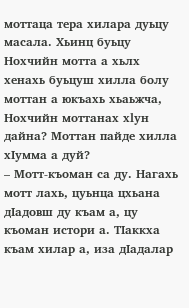моттаца тера хилара дуьцу масала. Хьинц буьцу Нохчийн мотта а хьлх хенахь буьцуш хилла болу моттан а юкъахь хьаьжча, Нохчийн моттанах хlун дайна? Моттан пайде хилла хIумма а дуй?
– Мотт-къоман са ду. Нагахь мотт лахь, цуьнца цхьана дIадовш ду къам а, цу къоман истори а. ТIаккха къам хилар а, иза дIадалар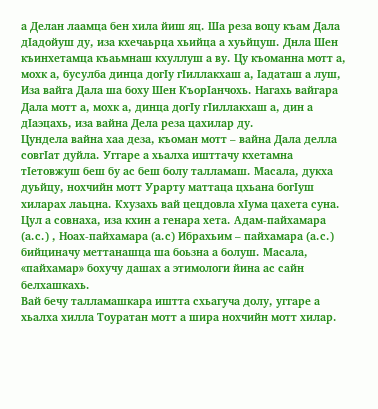а Делан лаамца бен хила йиш яц. Ша реза воцу къам Дала дIадойуш ду, иза кхечаьрца хьийца а хуьйцуш. Днла Шен къинхетамца къаьмнаш кхуллуш а ву. Цу къоманна мотт а, мохк а, бусулба динца догIу гIиллакхаш а, Iадаташ а луш, Иза вайга Дала ша боху Шен КъорIанчохь. Нагахь вайгара Дала мотт а, мохк а, динца догIу гIиллакхаш а, дин а дIаэцахь, иза вайна Дела реза цахилар ду.
Цундела вайна хаа деза, къоман мотт – вайна Дала делла совгIат дуйла. Уггаре а хьалха ишттачу кхетамна тIетовжуш беш бу ас беш болу талламаш. Масала, дукха дуьйцу, нохчийн мотт Урарту маттаца цхьана богIуш хиларах лаьцна. Кхузахь вай цецдовла хIума цахета суна.
Цул а совнаха, иза кхин а генара хета. Адам-пайхамара (а.с.) , Ноах-пайхамара (а.с) Ибрахьим – пайхамара (а.с.) бийциначу меттанашца ша боьзна а болуш. Масала, «пайхамар» бохучу дашах а этимологи йина ас сайн белхашкахь.
Вай бечу талламашкара иштта схьагуча долу, уггаре а хьалха хилла Тоуратан мотт а шира нохчийн мотт хилар.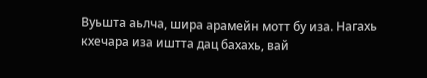Вуьшта аьлча, шира арамейн мотт бу иза. Нагахь кхечара иза иштта дац бахахь, вай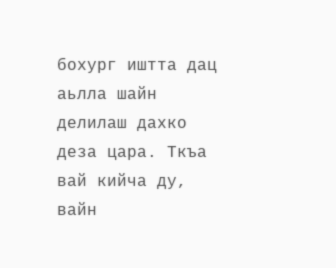бохург иштта дац аьлла шайн делилаш дахко деза цара. Ткъа вай кийча ду, вайн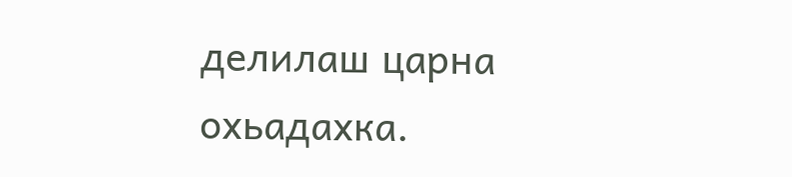делилаш царна охьадахка.